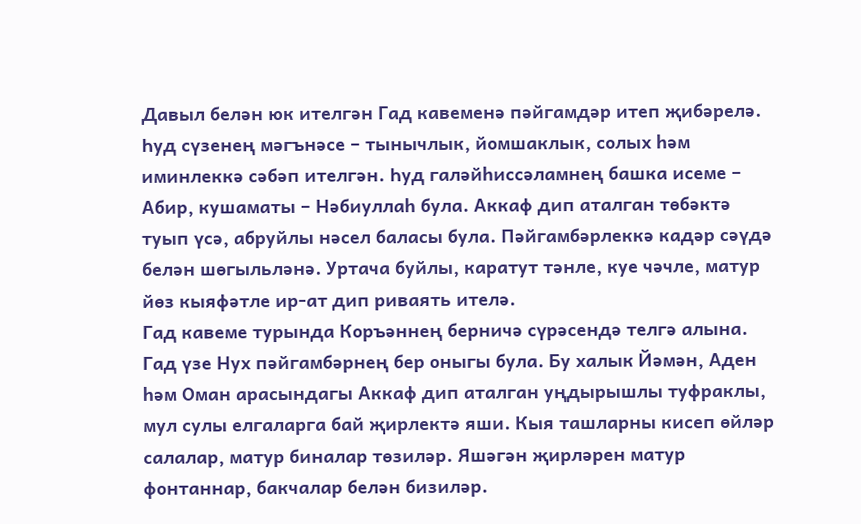Давыл белән юк ителгән Гад кавеменә пәйгамдәр итеп җибәрелә. Һуд сүзенең мәгънәсе – тынычлык, йомшаклык, солых һәм иминлеккә сәбәп ителгән. Һуд галәйһиссәламнең башка исеме – Абир, кушаматы – Нәбиуллаһ була. Аккаф дип аталган төбәктә туып үсә, абруйлы нәсел баласы була. Пәйгамбәрлеккә кадәр сәүдә белән шөгыльләнә. Уртача буйлы, каратут тәнле, куе чәчле, матур йөз кыяфәтле ир-ат дип риваять ителә.
Гад кавеме турында Коръәннең берничә сүрәсендә телгә алына. Гад үзе Нух пәйгамбәрнең бер оныгы була. Бу халык Йәмән, Аден һәм Оман арасындагы Аккаф дип аталган уңдырышлы туфраклы, мул сулы елгаларга бай җирлектә яши. Кыя ташларны кисеп өйләр салалар, матур биналар төзиләр. Яшәгән җирләрен матур фонтаннар, бакчалар белән бизиләр.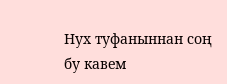Нух туфаныннан соң бу кавем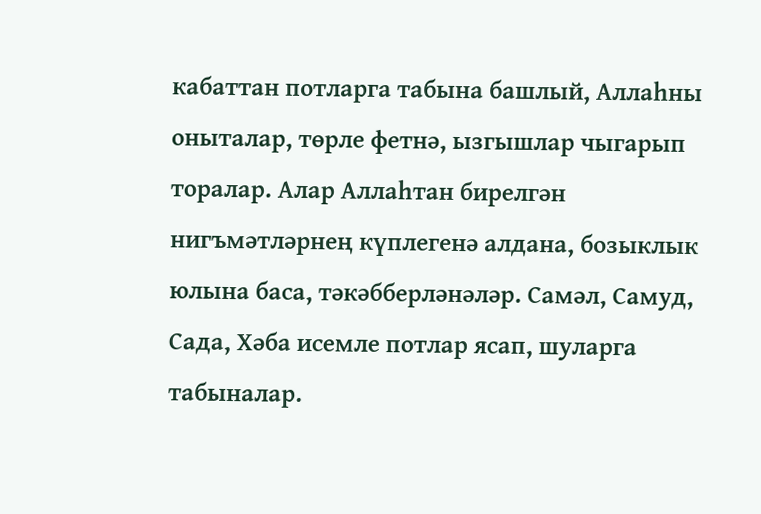кабаттан потларга табына башлый, Аллаһны оныталар, төрле фетнә, ызгышлар чыгарып торалар. Алар Аллаһтан бирелгән нигъмәтләрнең күплегенә алдана, бозыклык юлына баса, тәкәбберләнәләр. Самәл, Самуд, Сада, Хәба исемле потлар ясап, шуларга табыналар.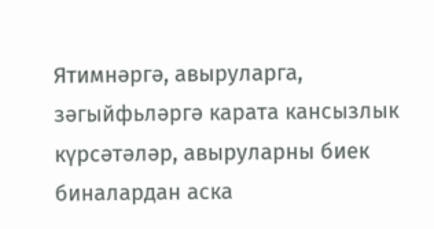Ятимнәргә, авыруларга, зәгыйфьләргә карата кансызлык күрсәтәләр, авыруларны биек биналардан аска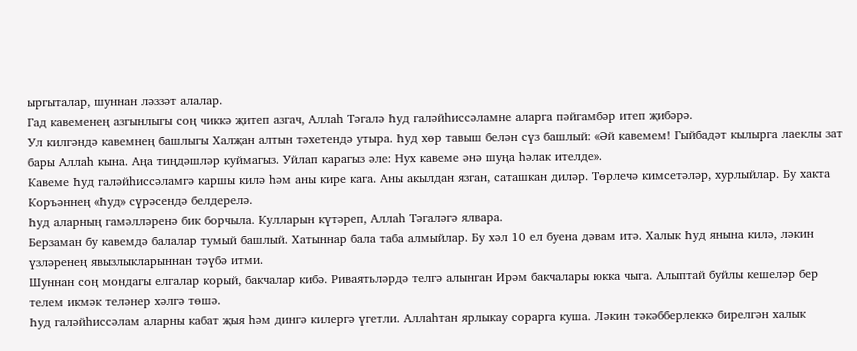ыргыталар, шуннан ләззәт алалар.
Гад кавеменең азгынлыгы соң чиккә җитеп азгач, Аллаһ Тәгалә Һуд галәйһиссәламне аларга пәйгамбәр итеп җибәрә.
Ул килгәндә кавемнең башлыгы Халҗан алтын тәхетендә утыра. Һуд хөр тавыш белән сүз башлый: «Әй кавемем! Гыйбадәт кылырга лаеклы зат бары Аллаһ кына. Аңа тиңдәшләр куймагыз. Уйлап карагыз әле: Нух кавеме әнә шуңа һәлак ителде».
Кавеме Һуд галәйһиссәламгә каршы килә һәм аны кире кага. Аны акылдан язган, саташкан диләр. Төрлечә кимсетәләр, хурлыйлар. Бу хакта Коръәннең «Һуд» сүрәсендә белдерелә.
Һуд аларның гамәлләренә бик борчыла. Кулларын күтәреп, Аллаһ Тәгаләгә ялвара.
Берзаман бу кавемдә балалар тумый башлый. Хатыннар бала таба алмыйлар. Бу хәл 10 ел буена дәвам итә. Халык Һуд янына килә, ләкин үзләренең явызлыкларыннан тәүбә итми.
Шуннан соң мондагы елгалар корый, бакчалар кибә. Риваятьләрдә телгә алынган Ирәм бакчалары юкка чыга. Алыптай буйлы кешеләр бер телем икмәк теләнер хәлгә төшә.
Һуд галәйһиссәлам аларны кабат җыя һәм дингә килергә үгетли. Аллаһтан ярлыкау сорарга куша. Ләкин тәкәбберлеккә бирелгән халык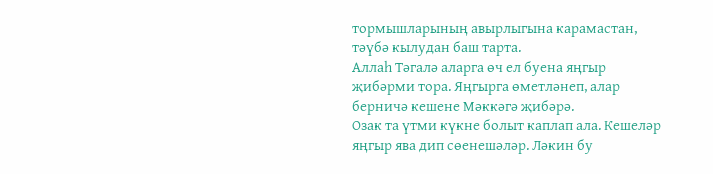тормышларының авырлыгына карамастан, тәүбә кылудан баш тарта.
Аллаһ Тәгалә аларга өч ел буена яңгыр җибәрми тора. Яңгырга өметләнеп, алар берничә кешене Мәккәгә җибәрә.
Озак та үтми күкне болыт каплап ала. Кешеләр яңгыр ява дип сөенешәләр. Ләкин бу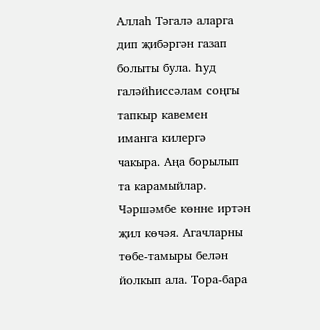Аллаһ Тәгалә аларга дип җибәргән газап болыты була. Һуд галәйһиссәлам соңгы тапкыр кавемен иманга килергә чакыра. Аңа борылып та карамыйлар.
Чәршәмбе көнне иртән җил көчәя. Агачларны төбе-тамыры белән йолкып ала. Тора-бара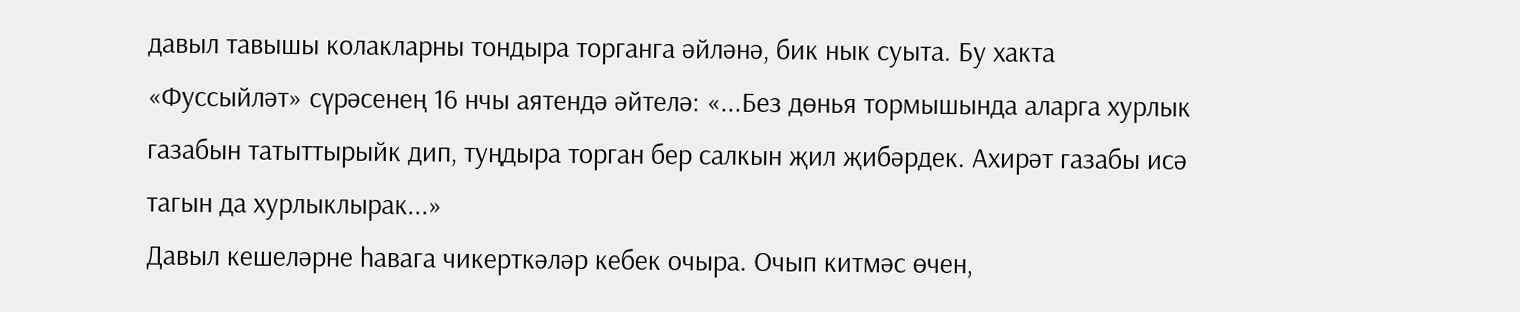давыл тавышы колакларны тондыра торганга әйләнә, бик нык суыта. Бу хакта «Фуссыйләт» сүрәсенең 16 нчы аятендә әйтелә: «...Без дөнья тормышында аларга хурлык газабын татыттырыйк дип, туңдыра торган бер салкын җил җибәрдек. Ахирәт газабы исә тагын да хурлыклырак...»
Давыл кешеләрне һавага чикерткәләр кебек очыра. Очып китмәс өчен,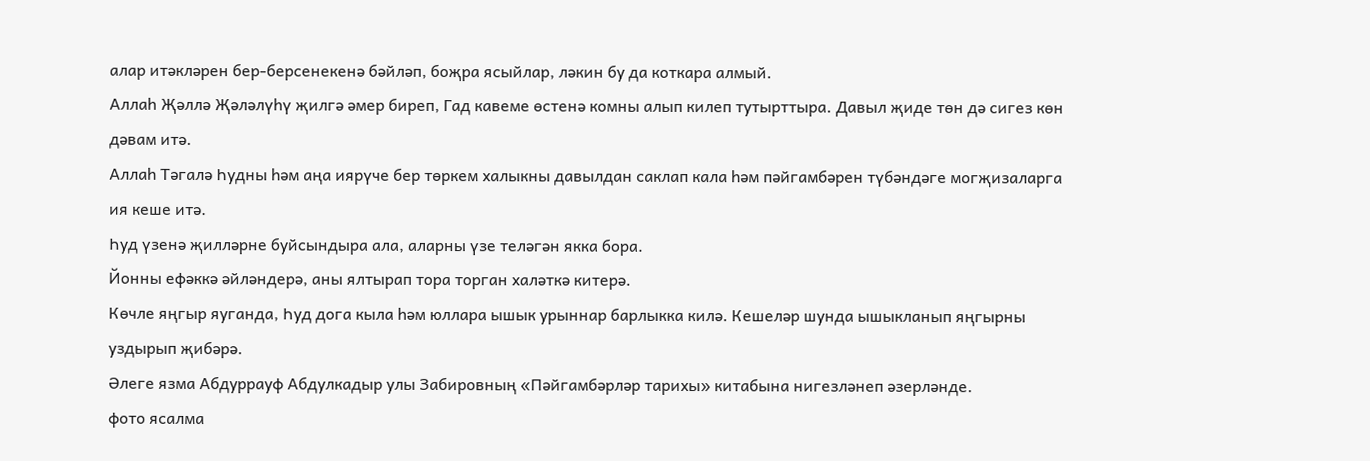алар итәкләрен бер-берсенекенә бәйләп, боҗра ясыйлар, ләкин бу да коткара алмый.
Аллаһ Җәллә Җәләлүһү җилгә әмер биреп, Гад кавеме өстенә комны алып килеп тутырттыра. Давыл җиде төн дә сигез көн дәвам итә.
Аллаһ Тәгалә Һудны һәм аңа иярүче бер төркем халыкны давылдан саклап кала һәм пәйгамбәрен түбәндәге могҗизаларга ия кеше итә.
Һуд үзенә җилләрне буйсындыра ала, аларны үзе теләгән якка бора.
Йонны ефәккә әйләндерә, аны ялтырап тора торган халәткә китерә.
Көчле яңгыр яуганда, Һуд дога кыла һәм юллара ышык урыннар барлыкка килә. Кешеләр шунда ышыкланып яңгырны уздырып җибәрә.
Әлеге язма Абдуррауф Абдулкадыр улы Забировның «Пәйгамбәрләр тарихы» китабына нигезләнеп әзерләнде.
фото ясалма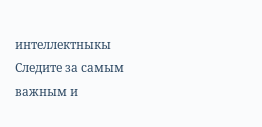интеллектныкы
Следите за самым важным и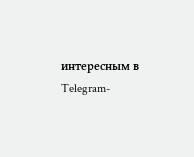интересным в Telegram-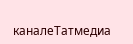каналеТатмедиа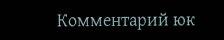Комментарий юк